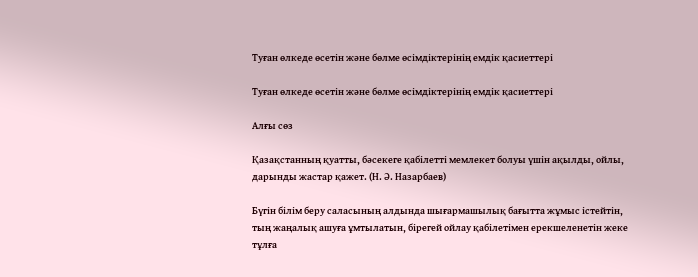Туған өлкеде өсетін және бөлме өсімдіктерінің емдік қасиеттері

Туған өлкеде өсетін және бөлме өсімдіктерінің емдік қасиеттері

Алғы сөз

Қазақстанның қуатты, бәсекеге қабілетті мемлекет болуы үшін ақылды, ойлы, дарынды жастар қажет. (Н. Ә. Назарбаев)

Бүгін білім беру саласының алдында шығармашылық бағытта жұмыс істейтін, тың жаңалық ашуға ұмтылатын, бірегей ойлау қабілетімен ерекшеленетін жеке тұлға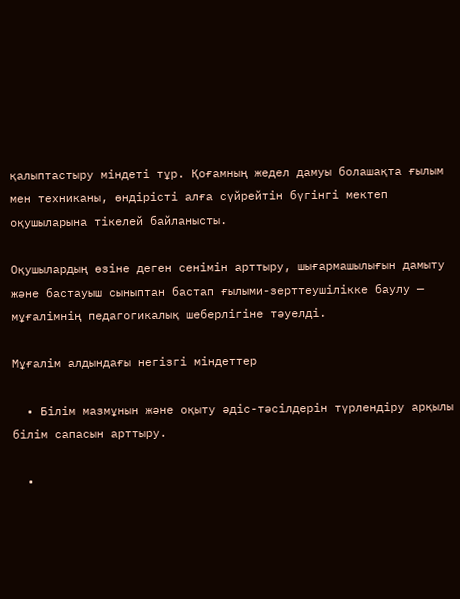қалыптастыру міндеті тұр. Қоғамның жедел дамуы болашақта ғылым мен техниканы, өндірісті алға сүйрейтін бүгінгі мектеп оқушыларына тікелей байланысты.

Оқушылардың өзіне деген сенімін арттыру, шығармашылығын дамыту және бастауыш сыныптан бастап ғылыми-зерттеушілікке баулу — мұғалімнің педагогикалық шеберлігіне тәуелді.

Мұғалім алдындағы негізгі міндеттер

  • Білім мазмұнын және оқыту әдіс-тәсілдерін түрлендіру арқылы білім сапасын арттыру.

  •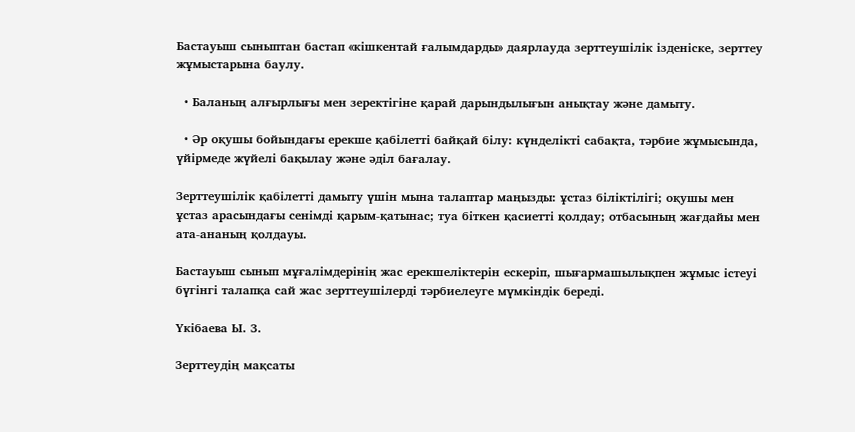Бастауыш сыныптан бастап «кішкентай ғалымдарды» даярлауда зерттеушілік ізденіске, зерттеу жұмыстарына баулу.

  • Баланың алғырлығы мен зеректігіне қарай дарындылығын анықтау және дамыту.

  • Әр оқушы бойындағы ерекше қабілетті байқай білу: күнделікті сабақта, тәрбие жұмысында, үйірмеде жүйелі бақылау және әділ бағалау.

Зерттеушілік қабілетті дамыту үшін мына талаптар маңызды: ұстаз біліктілігі; оқушы мен ұстаз арасындағы сенімді қарым-қатынас; туа біткен қасиетті қолдау; отбасының жағдайы мен ата-ананың қолдауы.

Бастауыш сынып мұғалімдерінің жас ерекшеліктерін ескеріп, шығармашылықпен жұмыс істеуі бүгінгі талапқа сай жас зерттеушілерді тәрбиелеуге мүмкіндік береді.

Үкібаева Ы. З.

Зерттеудің мақсаты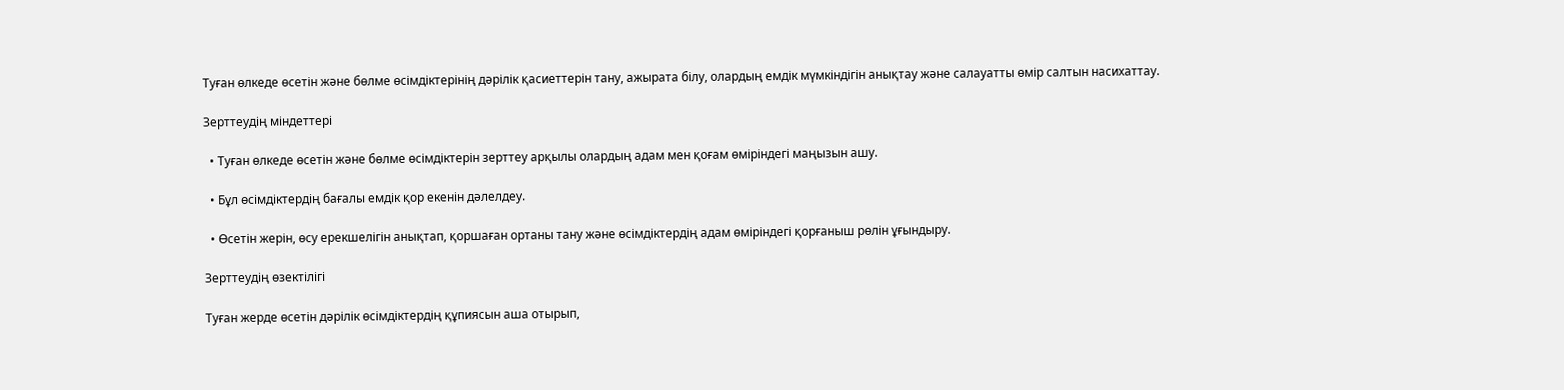Туған өлкеде өсетін және бөлме өсімдіктерінің дәрілік қасиеттерін тану, ажырата білу, олардың емдік мүмкіндігін анықтау және салауатты өмір салтын насихаттау.

Зерттеудің міндеттері

  • Туған өлкеде өсетін және бөлме өсімдіктерін зерттеу арқылы олардың адам мен қоғам өміріндегі маңызын ашу.

  • Бұл өсімдіктердің бағалы емдік қор екенін дәлелдеу.

  • Өсетін жерін, өсу ерекшелігін анықтап, қоршаған ортаны тану және өсімдіктердің адам өміріндегі қорғаныш рөлін ұғындыру.

Зерттеудің өзектілігі

Туған жерде өсетін дәрілік өсімдіктердің құпиясын аша отырып,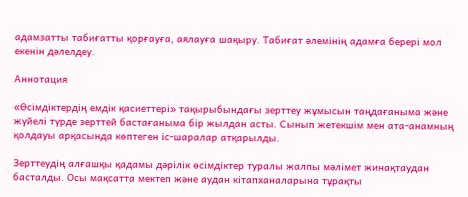адамзатты табиғатты қорғауға, аялауға шақыру. Табиғат әлемінің адамға берері мол екенін дәлелдеу.

Аннотация

«Өсімдіктердің емдік қасиеттері» тақырыбындағы зерттеу жұмысын таңдағаныма және жүйелі түрде зерттей бастағаныма бір жылдан асты. Сынып жетекшім мен ата-анамның қолдауы арқасында көптеген іс-шаралар атқарылды.

Зерттеудің алғашқы қадамы дәрілік өсімдіктер туралы жалпы мәлімет жинақтаудан басталды. Осы мақсатта мектеп және аудан кітапханаларына тұрақты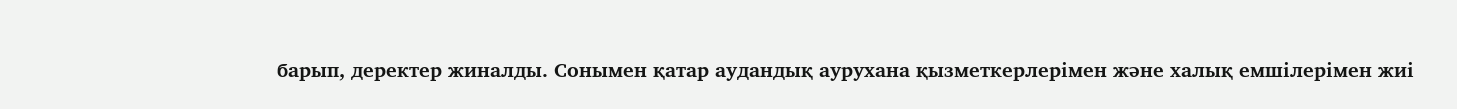барып, деректер жиналды. Сонымен қатар аудандық аурухана қызметкерлерімен және халық емшілерімен жиі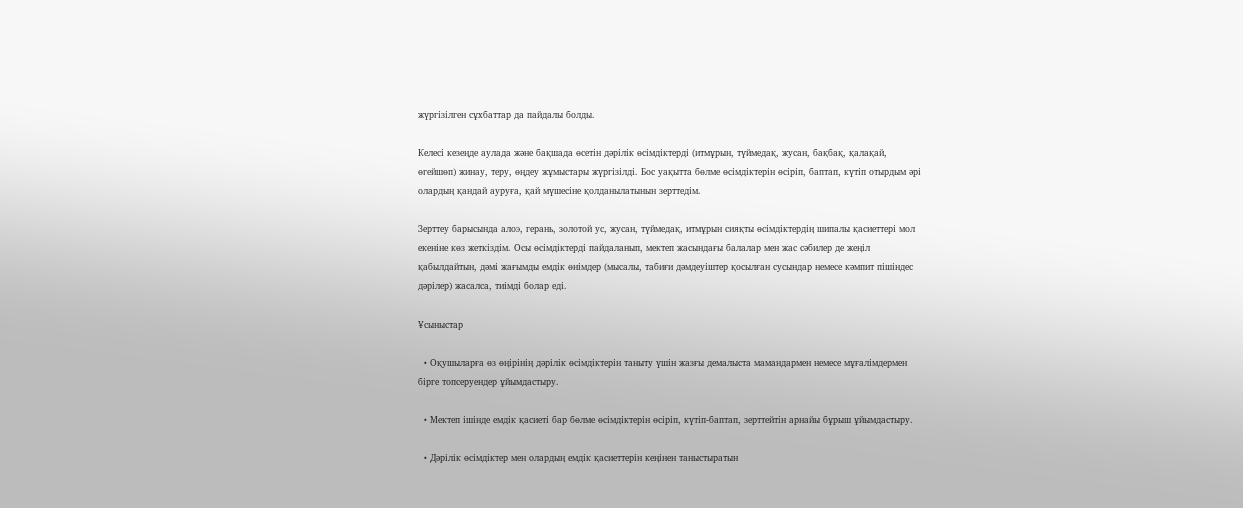жүргізілген сұхбаттар да пайдалы болды.

Келесі кезеңде аулада және бақшада өсетін дәрілік өсімдіктерді (итмұрын, түймедақ, жусан, бақбақ, қалақай, өгейшөп) жинау, теру, өңдеу жұмыстары жүргізілді. Бос уақытта бөлме өсімдіктерін өсіріп, баптап, күтіп отырдым әрі олардың қандай ауруға, қай мүшесіне қолданылатынын зерттедім.

Зерттеу барысында алоэ, герань, золотой ус, жусан, түймедақ, итмұрын сияқты өсімдіктердің шипалы қасиеттері мол екеніне көз жеткіздім. Осы өсімдіктерді пайдаланып, мектеп жасындағы балалар мен жас сәбилер де жеңіл қабылдайтын, дәмі жағымды емдік өнімдер (мысалы, табиғи дәмдеуіштер қосылған сусындар немесе кәмпит пішіндес дәрілер) жасалса, тиімді болар еді.

Ұсыныстар

  • Оқушыларға өз өңірінің дәрілік өсімдіктерін таныту үшін жазғы демалыста мамандармен немесе мұғалімдермен бірге топсеруендер ұйымдастыру.

  • Мектеп ішінде емдік қасиеті бар бөлме өсімдіктерін өсіріп, күтіп-баптап, зерттейтін арнайы бұрыш ұйымдастыру.

  • Дәрілік өсімдіктер мен олардың емдік қасиеттерін кеңінен таныстыратын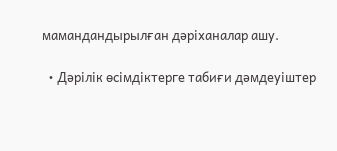мамандандырылған дәріханалар ашу.

  • Дәрілік өсімдіктерге табиғи дәмдеуіштер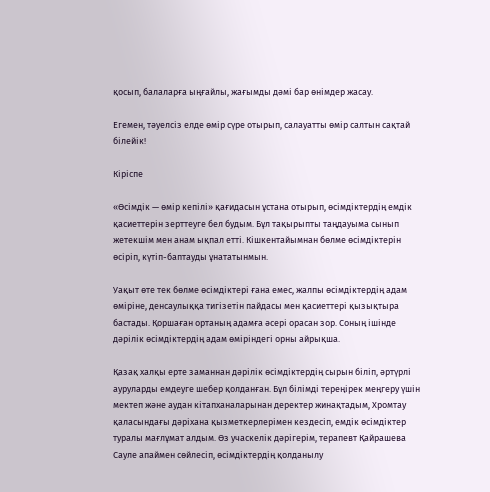қосып, балаларға ыңғайлы, жағымды дәмі бар өнімдер жасау.

Егемен, тәуелсіз елде өмір сүре отырып, салауатты өмір салтын сақтай білейік!

Кіріспе

«Өсімдік — өмір кепілі» қағидасын ұстана отырып, өсімдіктердің емдік қасиеттерін зерттеуге бел будым. Бұл тақырыпты таңдауыма сынып жетекшім мен анам ықпал етті. Кішкентайымнан бөлме өсімдіктерін өсіріп, күтіп-баптауды ұнататынмын.

Уақыт өте тек бөлме өсімдіктері ғана емес, жалпы өсімдіктердің адам өміріне, денсаулыққа тигізетін пайдасы мен қасиеттері қызықтыра бастады. Қоршаған ортаның адамға әсері орасан зор. Соның ішінде дәрілік өсімдіктердің адам өміріндегі орны айрықша.

Қазақ халқы ерте заманнан дәрілік өсімдіктердің сырын біліп, әртүрлі ауруларды емдеуге шебер қолданған. Бұл білімді тереңірек меңгеру үшін мектеп және аудан кітапханаларынан деректер жинақтадым, Хромтау қаласындағы дәріхана қызметкерлерімен кездесіп, емдік өсімдіктер туралы мағлұмат алдым. Өз учаскелік дәрігерім, терапевт Қайрашева Сауле апаймен сөйлесіп, өсімдіктердің қолданылу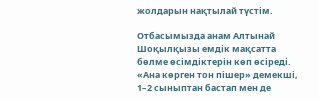жолдарын нақтылай түстім.

Отбасымызда анам Алтынай Шоқылқызы емдік мақсатта бөлме өсімдіктерін көп өсіреді. «Ана көрген тон пішер» демекші, 1–2 сыныптан бастап мен де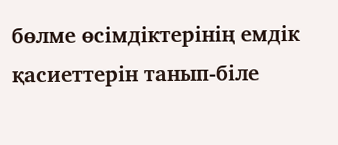бөлме өсімдіктерінің емдік қасиеттерін танып-біле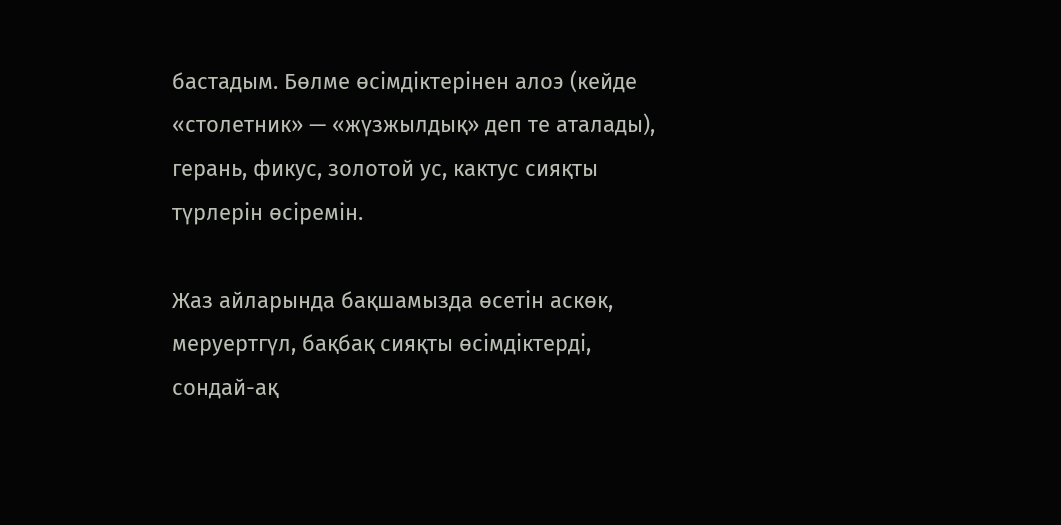бастадым. Бөлме өсімдіктерінен алоэ (кейде «столетник» — «жүзжылдық» деп те аталады), герань, фикус, золотой ус, кактус сияқты түрлерін өсіремін.

Жаз айларында бақшамызда өсетін аскөк, меруертгүл, бақбақ сияқты өсімдіктерді, сондай-ақ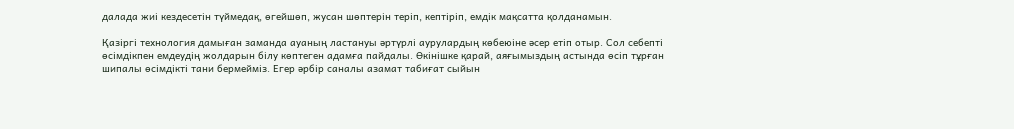далада жиі кездесетін түймедақ, өгейшөп, жусан шөптерін теріп, кептіріп, емдік мақсатта қолданамын.

Қазіргі технология дамыған заманда ауаның ластануы әртүрлі аурулардың көбеюіне әсер етіп отыр. Сол себепті өсімдікпен емдеудің жолдарын білу көптеген адамға пайдалы. Өкінішке қарай, аяғымыздың астында өсіп тұрған шипалы өсімдікті тани бермейміз. Егер әрбір саналы азамат табиғат сыйын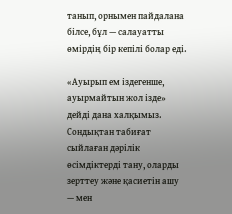танып, орнымен пайдалана білсе, бұл — салауатты өмірдің бір кепілі болар еді.

«Ауырып ем іздегенше, ауырмайтын жол ізде» дейді дана халқымыз. Сондықтан табиғат сыйлаған дәрілік өсімдіктерді тану, оларды зерттеу және қасиетін ашу — мен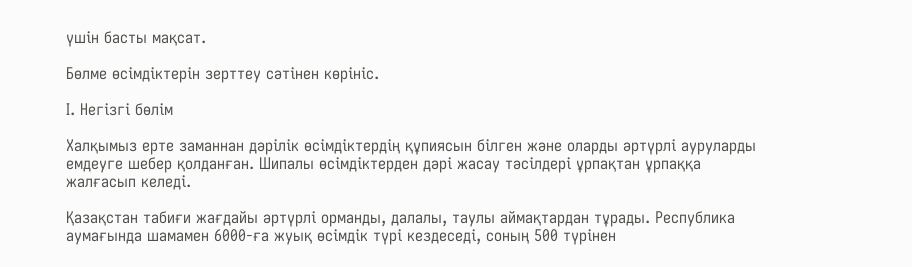үшін басты мақсат.

Бөлме өсімдіктерін зерттеу сәтінен көрініс.

І. Негізгі бөлім

Халқымыз ерте заманнан дәрілік өсімдіктердің құпиясын білген және оларды әртүрлі ауруларды емдеуге шебер қолданған. Шипалы өсімдіктерден дәрі жасау тәсілдері ұрпақтан ұрпаққа жалғасып келеді.

Қазақстан табиғи жағдайы әртүрлі орманды, далалы, таулы аймақтардан тұрады. Республика аумағында шамамен 6000-ға жуық өсімдік түрі кездеседі, соның 500 түрінен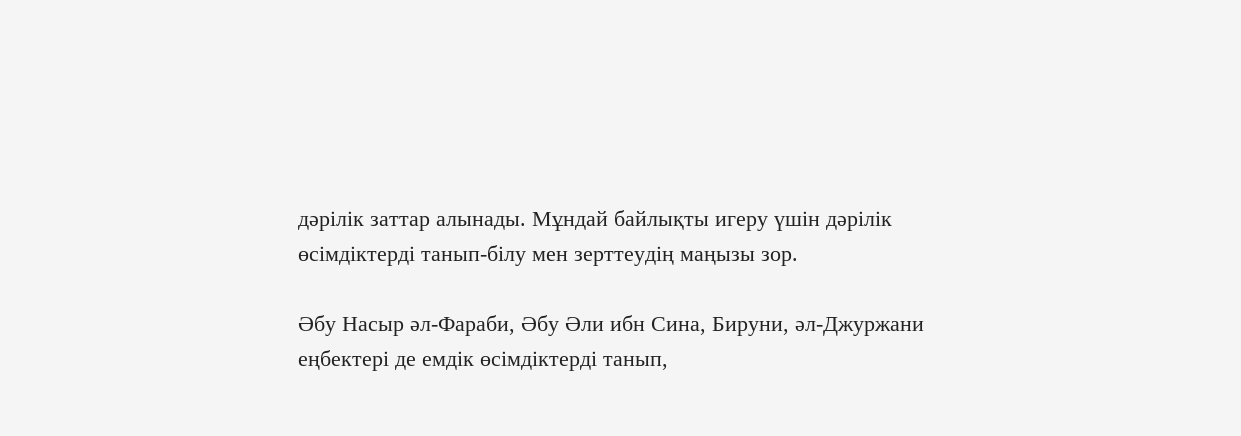дәрілік заттар алынады. Мұндай байлықты игеру үшін дәрілік өсімдіктерді танып-білу мен зерттеудің маңызы зор.

Әбу Насыр әл-Фараби, Әбу Әли ибн Сина, Бируни, әл-Джуржани еңбектері де емдік өсімдіктерді танып,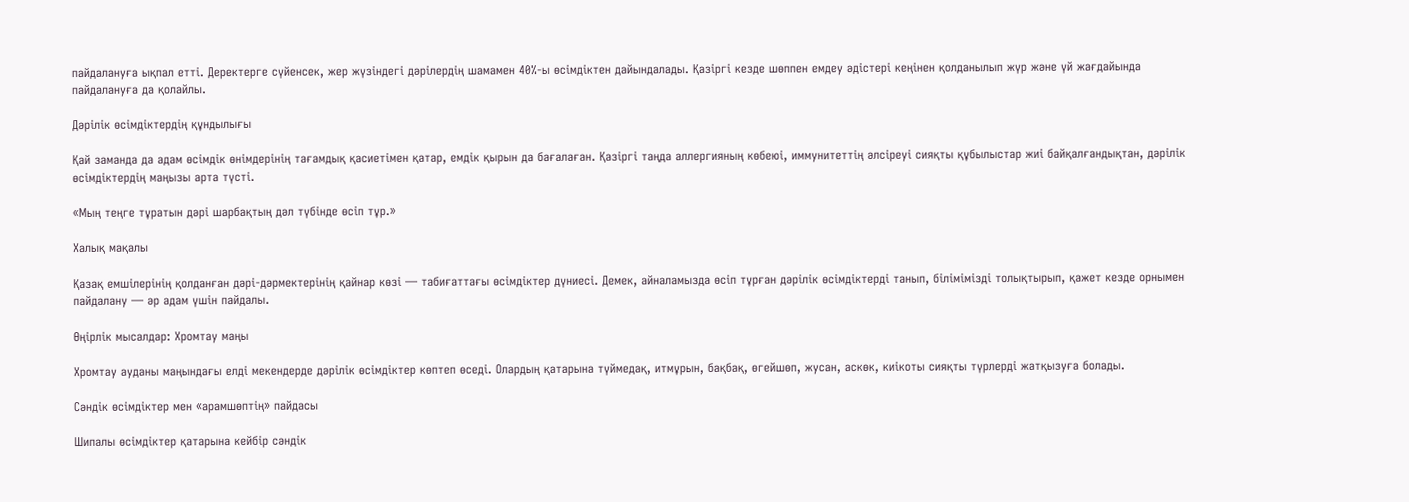пайдалануға ықпал етті. Деректерге сүйенсек, жер жүзіндегі дәрілердің шамамен 40%-ы өсімдіктен дайындалады. Қазіргі кезде шөппен емдеу әдістері кеңінен қолданылып жүр және үй жағдайында пайдалануға да қолайлы.

Дәрілік өсімдіктердің құндылығы

Қай заманда да адам өсімдік өнімдерінің тағамдық қасиетімен қатар, емдік қырын да бағалаған. Қазіргі таңда аллергияның көбеюі, иммунитеттің әлсіреуі сияқты құбылыстар жиі байқалғандықтан, дәрілік өсімдіктердің маңызы арта түсті.

«Мың теңге тұратын дәрі шарбақтың дәл түбінде өсіп тұр.»

Халық мақалы

Қазақ емшілерінің қолданған дәрі-дәрмектерінің қайнар көзі — табиғаттағы өсімдіктер дүниесі. Демек, айналамызда өсіп тұрған дәрілік өсімдіктерді танып, білімімізді толықтырып, қажет кезде орнымен пайдалану — әр адам үшін пайдалы.

Өңірлік мысалдар: Хромтау маңы

Хромтау ауданы маңындағы елді мекендерде дәрілік өсімдіктер көптеп өседі. Олардың қатарына түймедақ, итмұрын, бақбақ, өгейшөп, жусан, аскөк, киікоты сияқты түрлерді жатқызуға болады.

Сәндік өсімдіктер мен «арамшөптің» пайдасы

Шипалы өсімдіктер қатарына кейбір сәндік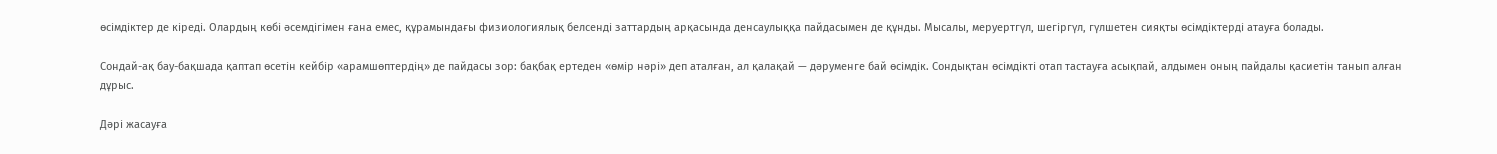өсімдіктер де кіреді. Олардың көбі әсемдігімен ғана емес, құрамындағы физиологиялық белсенді заттардың арқасында денсаулыққа пайдасымен де құнды. Мысалы, меруертгүл, шегіргүл, гүлшетен сияқты өсімдіктерді атауға болады.

Сондай-ақ бау-бақшада қаптап өсетін кейбір «арамшөптердің» де пайдасы зор: бақбақ ертеден «өмір нәрі» деп аталған, ал қалақай — дәруменге бай өсімдік. Сондықтан өсімдікті отап тастауға асықпай, алдымен оның пайдалы қасиетін танып алған дұрыс.

Дәрі жасауға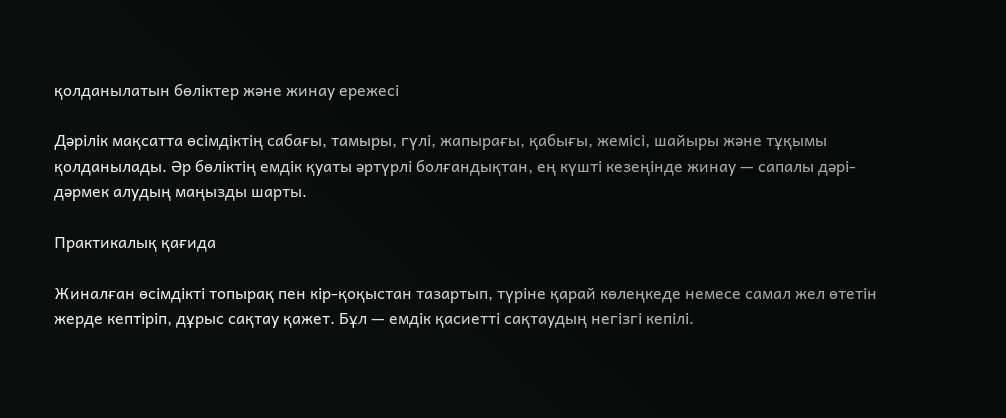қолданылатын бөліктер және жинау ережесі

Дәрілік мақсатта өсімдіктің сабағы, тамыры, гүлі, жапырағы, қабығы, жемісі, шайыры және тұқымы қолданылады. Әр бөліктің емдік қуаты әртүрлі болғандықтан, ең күшті кезеңінде жинау — сапалы дәрі-дәрмек алудың маңызды шарты.

Практикалық қағида

Жиналған өсімдікті топырақ пен кір-қоқыстан тазартып, түріне қарай көлеңкеде немесе самал жел өтетін жерде кептіріп, дұрыс сақтау қажет. Бұл — емдік қасиетті сақтаудың негізгі кепілі.